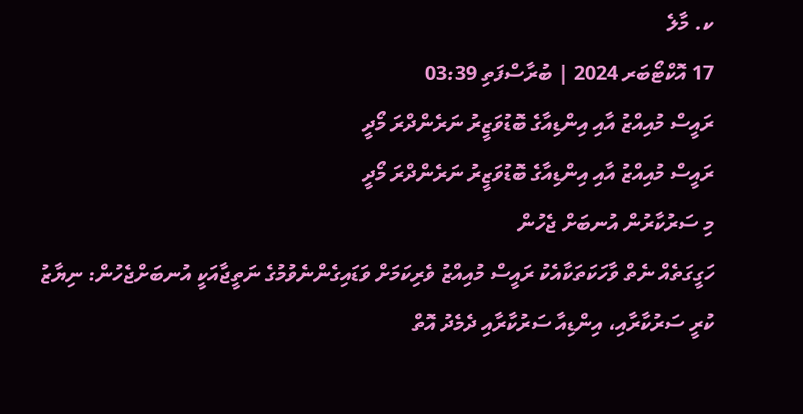ކ. މާލެ
17 އޮކްޓޯބަރ 2024 | ބުރާސްފަތި 03:39
ރައީސް މުއިއްޒު އާއި އިންޑިއާގެ ބޮޑުވަޒީރު ނަރެންދްރަ މޯދީ
ރައީސް މުއިއްޒު އާއި އިންޑިއާގެ ބޮޑުވަޒީރު ނަރެންދްރަ މޯދީ
މި ސަރުކާރުން އުނބަށް ޖެހުން
ހަގީގަތެއް ނެތް ވާހަކަތަކާއެކު ރައީސް މުއިއްޒު ވެރިކަމަށް ވަޑައިގެންނެވުމުގެ ނަތީޖާއަކީ އުނބަށްޖެހުން: ނިޔާޒު
ކުރީ ސަރުކާރާއި، އިންޑިއާ ސަރުކާރާއި ދެމެދު އޮތް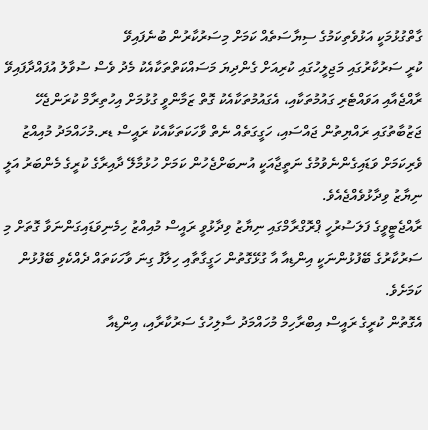ގާތްގުޅުމަކީ އަޅުވެތިކަމުގެ ސިޔާސަތެއް ކަމަށް މިސަރުކާރުން ބުނެފައިވޭ
ކުރީ ސަރުކާރުގައި މަޖިލީހުގައި ކުރިއަށް ގެންދިޔަ މަސައްކަތްތަކާއެކު މެދު ވެސް ސުވާލު އުފައްދާފައިވޭ
ރާއްޖެއާއި އަވައްޓެރި ގައުމުތަކާއި، އެގައުމުތަކާއެކު ގޮތް ޒަމާންވީ ގުޅުމަށް އިހުތިރާމް ކުރަންޖެހޭ
ޖަޒުބާތުގައި ރައްޔިތުން ޖައްސައި، ހަގީގަތެއް ނެތް ވާހަކަތަކާއެކު ރައީސް ޑރ.މުހައްމަދު މުއިއްޒު ވެރިކަމަށް ވަޑައިގެންނެވުމުގެ ނަތީޖާއަކީ އުނބަށްޖެހުން ކަމަށް ހުޅުމާލޭ ދާއިރާގެ ކުރީގެ މެންބަރު އަލީ ނިޔާޒު ވިދާޅުވެއްޖެއެވެ.
ރާއްޖެޓީވީގެ ފަލަސުރުހީ ޕްރޮގްރާމްގައި ނިޔާޒު ވިދާޅުވީ ރައީސް މުއިއްޒު ހިމެނިވަޑައިގަންނަވާ ގޮތަށް މި ސަރުކާރުގެ ބޭފުޅުންނަކީ އިންޑިއާ އާ ގުޅޭގޮތުން ހަގީގާތާއި ހިލާފު ގިނަ ވާހަކަތައް ދެއްކެވި ބޭފުޅުން ކަމަށެވެ.
އެގޮތުން ކުރީގެ ރައީސް އިބްރާހިމް މުހައްމަދު ސާލިހުގެ ސަރުކާރާއި، އިންޑިއާ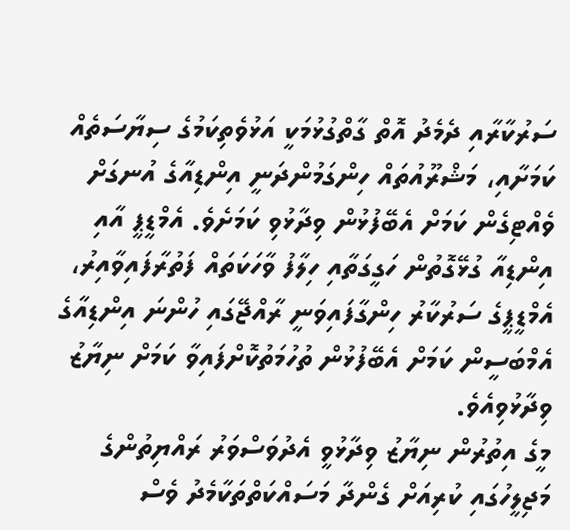ސަރުކާރާއި ދެމެދު އޮތް ގާތްގުޅުމަކީ އަޅުވެތިކަމުގެ ސިޔާސަތެއް ކަމަށާއި، މަޝްރޫއުތައް ހިންގަމުންދަނީ އިންޑިއާގެ އުނގަށް ވެއްޓިގެން ކަމަށް އެބޭފުޅުން ވިދާޅުވި ކަމަށެވެ. އެމްޑީޕީ އާއި އިންޑިއާ ގުޅޭގޮތުން ހަގީގަތާއި ހިލާފު ވާހަކަތައް ފަތުރާފައިވާއިރު، އެމްޑީޕީގެ ސަރުކާރު ހިންގާފައިވަނީ ރާއްޖޭގައި ހުންނަ އިންޑިއާގެ އެމްބަސީން ކަމަށް އެބޭފުޅުން ތުހުމަތުކޮށްފައިވާ ކަމަށް ނިޔާޒު ވިދާޅުވިއެވެ.
މީގެ އިތުރުން ނިޔާޒު ވިދާޅުވީ އެދުވަސްވަރު ރައްޔިތުންގެ މަޖިލީހުގައި ކުރިއަށް ގެންދާ މަސައްކަތްތަކާމެދު ވެސް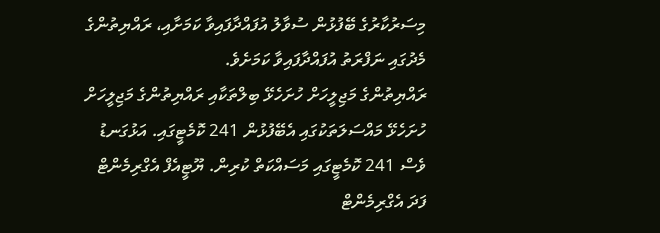މިސަރުކާރުގެ ބޭފުޅުން ސުވާލު އުފައްދާފައިވާ ކަމަށާއި، ރައްޔިތުންގެ މެދުގައި ނަފްރަތު އުފައްދާފައިވާ ކަމަށެވެ.
ރައްޔިތުންގެ މަޖިލީހަށް ހުށަހެޅޭ ބިލްތަކާއި ރައްޔިތުންގެ މަޖިލީހަށް ހުށަހެޅޭ މައްސަލަތަކުގައި އެބޭފުޅުން 241 ކޮމެޓީގައި. އަޅުގަނޑު ވެސް 241 ކޮމެޓީގައި މަސައްކަތް ކުރިން. ޔޫޓީއެފް އެގްރިމެންޓް ފަދަ އެގްރިމެންޓް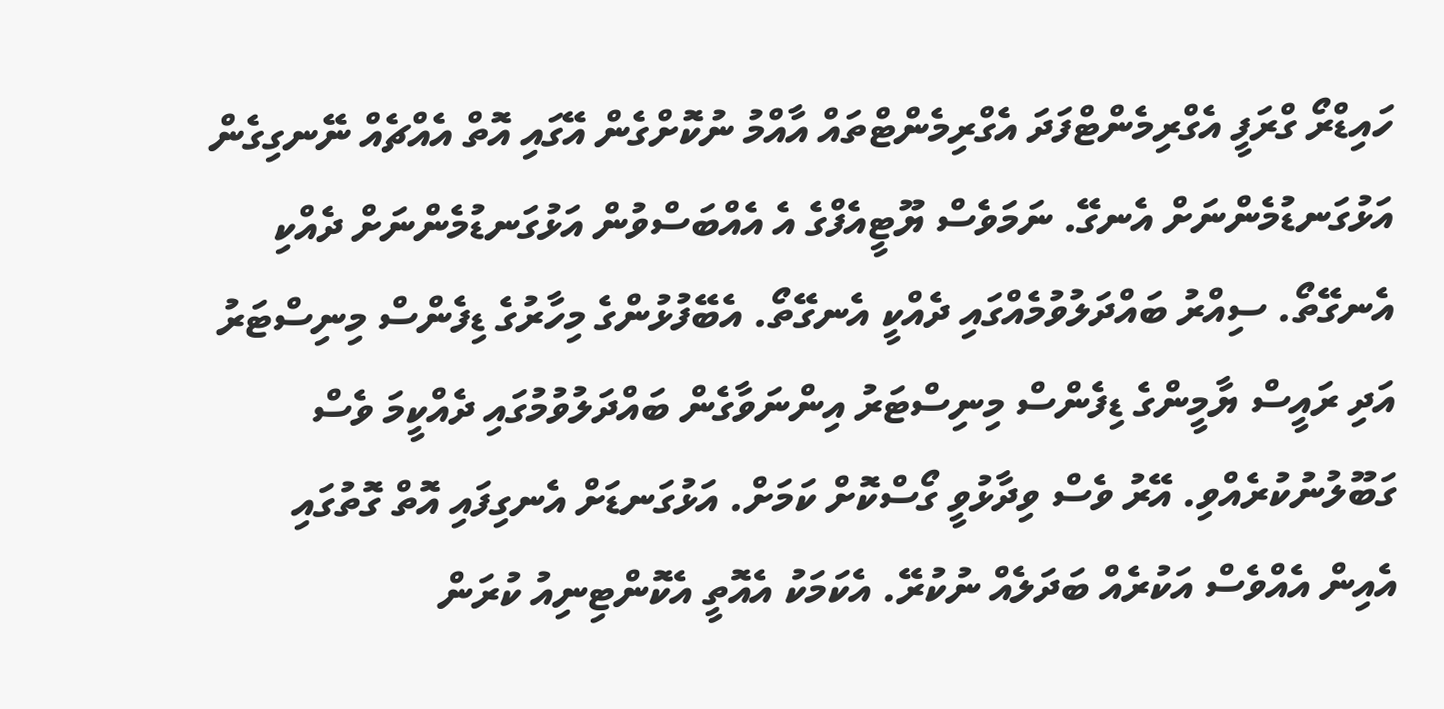ހައިޑްރޯ ގްރަފީ އެގްރިމެންޓްފަދަ އެގްރިމެންޓްތައް އާއްމު ނުކޮށްގެން އޭގައި އޮތް އެއްޗެއް ނޭނގިގެން އަޅުގަނޑުމެންނަށް އެނގޭ. ނަމަވެސް ޔޫޓީއެފްގެ އެ އެއްބަސްވުން އަޅުގަނޑުމެންނަށް ދެއްކި އެނގޭތޯ. ސިއްރު ބައްދަލުވުމެއްގައި ދެއްކީ އެނގޭތޯ. އެބޭފުޅުންގެ މިހާރުގެ ޑިފެންސް މިނިސްޓަރު އަދި ރައީސް ޔާމީންގެ ޑިފެންސް މިނިސްޓަރު އިންނަވާގެން ބައްދަލުވުމުގައި ދެއްކީމަ ވެސް ގަބޫލުނުކުރެއްވި. އޭރު ވެސް ވިދާޅުވީ ގޯސްކޮށް ކަމަށް. އަޅުގަނޑަށް އެނގިފައި އޮތް ގޮތުގައި އެއިން އެއްވެސް އަކުރެއް ބަދަލެއް ނުކުރޭ. އެކަމަކު އެއޮތީ އެކޮންޓިނިއު ކުރަން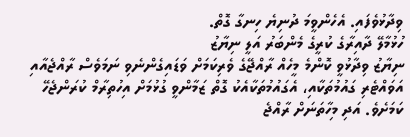ވިދާޅުވެފައި. އެހެންވީމަ ދުނިޔެ ހިނގާ ގޮތް.
ހުޅުމާލޭ ދާއިރާގެ ކުރީގެ މެންބަރު އަލީ ނިޔާޒު
ނިޔާޒު ވިދާޅުވީ ކޮންމެ މީހެއް ރާއްޖޭގެ ވެރިކަމަށް ވަޑައިގެންނެވި ނަމަވެސް ރާއްޖެއާއި އަވައްޓެރި ގައުމުތަކާއި، އެގައުމުތަކާއެކު ގޮތް ޒަމާންވީ ގުޅުމަށް އިހުތިރާމް ކުރަންޖެހޭ ކަމަށެވެ. އަދި މިހާތަނަށް ރާއްޖެ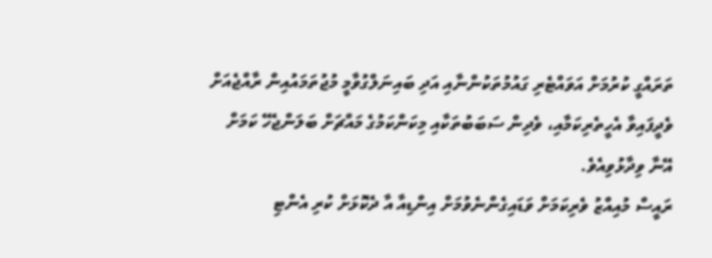ތަރައްގީ ކުރުމަށް އަވައްޓެރި ގައުމުތަކުންނާއި އަދި ބައިނަލްގުވާމީ މުޖުތަމައުއިން ރާއްޖެއަށް ވެދީފައިވާ އެހީތެރިކަމާއި، ވެދިން ސަބަބުތަކާއި މިކަންކަމުގެ މައްޗަށް ބަލަންޖެހޭ ކަމަށް އޭނާ ވިދާޅުވިއެވެ.
ރައީސް މުއިއްޒު ވެރިކަމަށް ވަޑައިގެންނެވުމަށް އިންޑިއާ އާ ދެކޮޅަށް ކުރި އެންޓި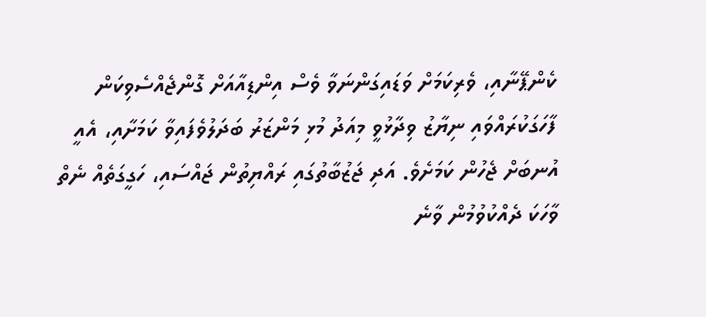ކެންޕޭނާއި، ވެރިކަމަށް ވަޑައިގަންނަވާ ވެސް އިންޑިއާއަށް ގޮންޖެއްސެވިކަން ފާހަގަކުރައްވައި ނިޔާޒު ވިދާޅުވީ މިއަދު މުޅި މަންޒަރު ބަދަލުވެފައިވާ ކަމަށާއި، އެއީ އުނބަށް ޖެހުން ކަމަށެވެ. އަދި ޖަޒުބާތުގައި ރައްޔިތުން ޖައްސައި، ހަގީގަތެއް ނެތް ވާހަކަ ދެއްކުވުމުން ވާނެ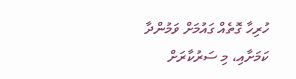ހުރިހާ ގޮތެއް ގައުމަށް ވަމުންދާ ކަމަށާއި، މި ސަރުކާރަށް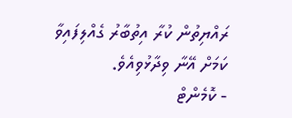ރައްޔިތުން ކުރާ އިތުބާރު ގެއްލިފައިވާ ކަމަށް އޭނާ ވިދާޅުވިއެވެ.
- ކޮމެންޓް